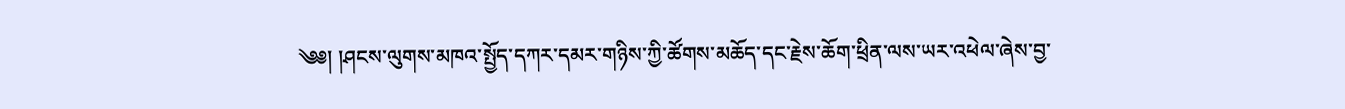༄༅། །ཤངས་ལུགས་མཁའ་སྤྱོད་དཀར་དམར་གཉིས་ཀྱི་ཚོགས་མཆོད་དང་རྗེས་ཆོག་ཕྲིན་ལས་ཡར་འཕེལ་ཞེས་བྱ་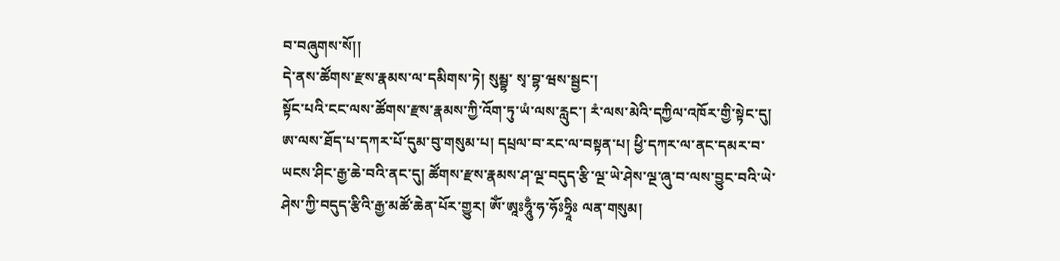བ་བཞུགས་སོ།།
དེ་ནས་ཚོགས་རྫས་རྣམས་ལ་དམིགས་ཏེ། སུམྦྷ་ སྭ་བྷ་ཝས་སྦྱང་།
སྟོང་པའི་ངང་ལས་ཚོགས་རྫས་རྣམས་ཀྱི་འོག་ཏུ་ཡཾ་ལས་རླུང་། རཾ་ལས་མེའི་དཀྱིལ་འཁོར་གྱི་སྟེང་དུ། ཨ་ལས་ཐོད་པ་དཀར་པོ་དུམ་བུ་གསུམ་པ། དཔྲལ་བ་རང་ལ་བསྟན་པ། ཕྱི་དཀར་ལ་ནང་དམར་བ་ཡངས་ཤིང་རྒྱ་ཆེ་བའི་ནང་དུ། ཚོགས་རྫས་རྣམས་ཤ་ལྔ་བདུད་རྩི་ལྔ་ཡེ་ཤེས་ལྔ་ཞུ་བ་ལས་བྱུང་བའི་ཡེ་ཤེས་ཀྱི་བདུད་རྩིའི་རྒྱ་མཚོ་ཆེན་པོར་གྱུར། ཨོཾ་ཨཱཿཧཱུྃ་ཧ་ཧོཿཧྲཱིཿ ལན་གསུམ།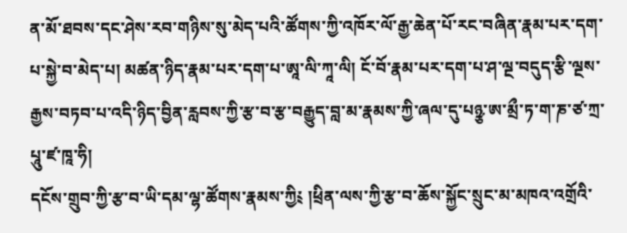ན་མོ་ཐབས་དང་ཤེས་རབ་གཉིས་སུ་མེད་པའི་ཚོགས་ཀྱི་འཁོར་ལོ་རྒྱ་ཆེན་པོ་རང་བཞིན་རྣམ་པར་དག་པ་སྐྱེ་བ་མེད་པ། མཚན་ཉིད་རྣམ་པར་དག་པ་ཨཱ་ལི་ཀཱ་ལི། ངོ་བོ་རྣམ་པར་དག་པ་ཤ་ལྔ་བདུད་རྩི་ལྔས་རྒྱས་བཏབ་པ་འདི་ཉིད་བྱིན་རླབས་ཀྱི་རྩ་བ་རྩ་བརྒྱུད་བླ་མ་རྣམས་ཀྱི་ཞལ་དུ་པཉྩ་ཨ་མྲྀ་ཏ་ག་ཎ་ཙ་ཀྲ་པཱུ་ཛ་ཁཱ་ཧི།
དངོས་གྲུབ་ཀྱི་རྩ་བ་ཡི་དམ་ལྷ་ཚོགས་རྣམས་ཀྱི༴ །ཕྲིན་ལས་ཀྱི་རྩ་བ་ཆོས་སྐྱོང་སྲུང་མ་མཁའ་འགྲོའི་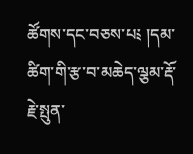ཚོགས་དང་བཅས་པ༴ །དམ་ཚིག་གི་རྩ་བ་མཆེད་ལྕམ་རྡོ་རྗེ་སྤུན་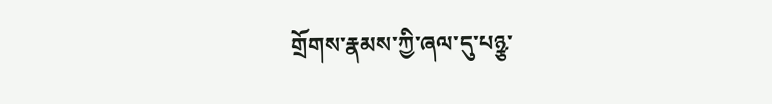གྲོགས་རྣམས་ཀྱི་ཞལ་དུ་པཉྩ་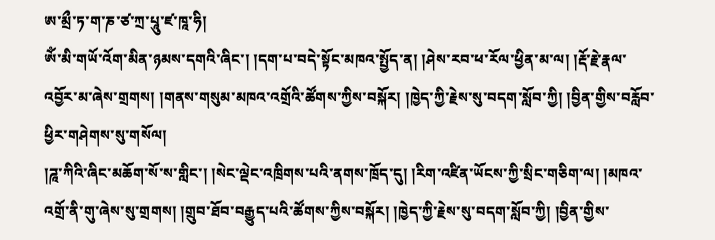ཨ་མྲྀ་ཏ་ག་ཎ་ཙ་ཀྲ་པཱུ་ཛ་ཁཱ་ཧི།
ཨོཾ་མི་གཡོ་འོག་མིན་ཉམས་དགའི་ཞིང་། །དག་པ་བདེ་སྟོང་མཁའ་སྤྱོད་ན། །ཤེས་རབ་ཕ་རོལ་ཕྱིན་མ་ལ། །རྡོ་རྗེ་རྣལ་འབྱོར་མ་ཞེས་གྲགས། །གནས་གསུམ་མཁའ་འགྲོའི་ཚོགས་ཀྱིས་བསྐོར། །ཁྱེད་ཀྱི་རྗེས་སུ་བདག་སློབ་ཀྱི། །བྱིན་གྱིས་བརློབ་ཕྱིར་གཤེགས་སུ་གསོལ།
།ཌཱ་ཀིའི་ཞིང་མཆོག་སོ་ས་གླིང་། །སེང་ལྡེང་འཁྲིགས་པའི་ནགས་ཁྲོད་དུ། །རིག་འཛིན་ཡོངས་ཀྱི་སྲིང་གཅིག་ལ། །མཁའ་འགྲོ་ནི་གུ་ཞེས་སུ་གྲགས། །གྲུབ་ཐོབ་བརྒྱུད་པའི་ཚོགས་ཀྱིས་བསྐོར། །ཁྱེད་ཀྱི་རྗེས་སུ་བདག་སློབ་ཀྱི། །བྱིན་གྱིས་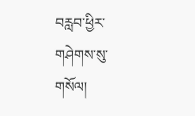བརླབ་ཕྱིར་གཤེགས་སུ་གསོལ།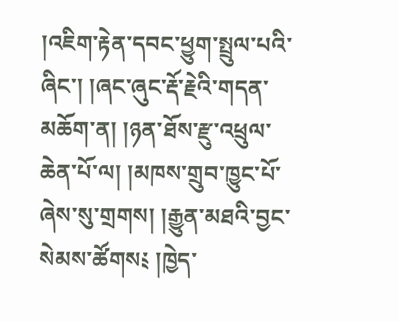།འཇིག་རྟེན་དབང་ཕྱུག་སྤྲུལ་པའི་ཞིང་། །ཞང་ཞུང་རྡོ་རྗེའི་གདན་མཆོག་ན། །ཉན་ཐོས་རྫུ་འཕྲུལ་ཆེན་པོ་ལ། །མཁས་གྲུབ་ཁྱུང་པོ་ཞེས་སུ་གྲགས། །རྒྱུན་མཐའི་བྱང་སེམས་ཚོགས༴ །ཁྱེད་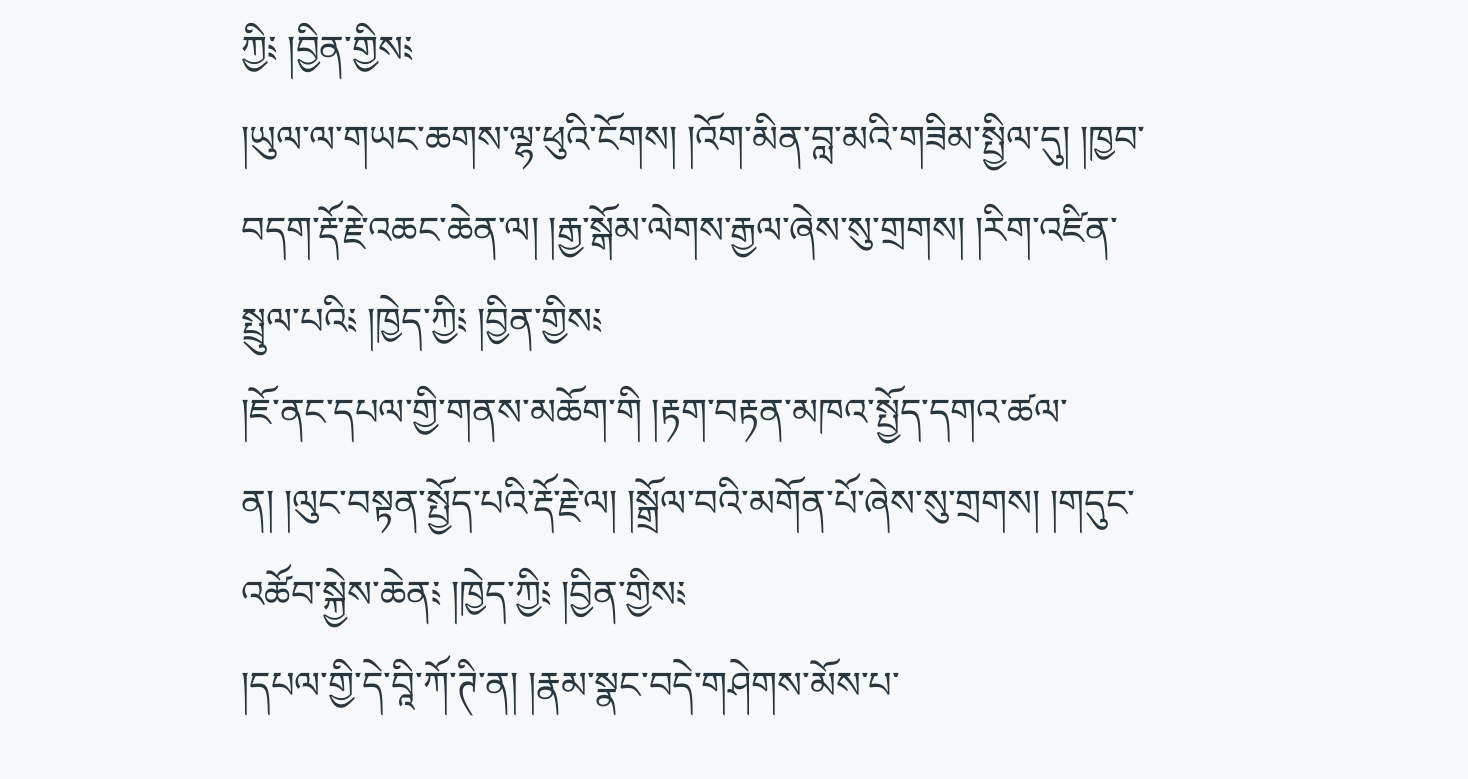ཀྱི༴ །བྱིན་གྱིས༴
།ཡུལ་ལ་གཡང་ཆགས་ལྷ་ཕུའི་ངོགས། །འོག་མིན་བླ་མའི་གཟིམ་སྤྱིལ་དུ། །ཁྱབ་བདག་རྡོ་རྗེ་འཆང་ཆེན་ལ། །རྒྱ་སྒོམ་ལེགས་རྒྱལ་ཞེས་སུ་གྲགས། །རིག་འཛིན་སྤྲུལ་པའི༴ །ཁྱེད་ཀྱི༴ །བྱིན་གྱིས༴
།ཇོ་ནང་དཔལ་གྱི་གནས་མཆོག་གི །རྟག་བརྟན་མཁའ་སྤྱོད་དགའ་ཚལ་ན། །ལུང་བསྟན་སྤྱོད་པའི་རྡོ་རྗེ་ལ། །སྒྲོལ་བའི་མགོན་པོ་ཞེས་སུ་གྲགས། །གདུང་འཚོབ་སྐྱེས་ཆེན༴ །ཁྱེད་ཀྱི༴ །བྱིན་གྱིས༴
།དཔལ་གྱི་དེ་བཱི་ཀོ་ཊི་ན། །རྣམ་སྣང་བདེ་གཤེགས་མོས་པ་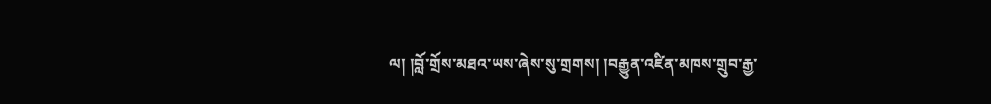ལ། །བློ་གྲོས་མཐའ་ཡས་ཞེས་སུ་གྲགས། །བརྒྱུན་འཛིན་མཁས་གྲུབ་རྒྱ་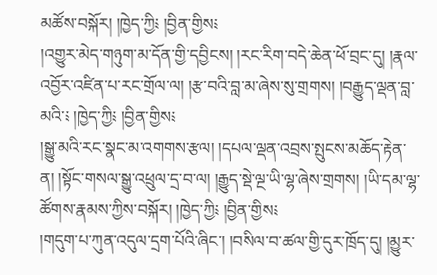མཚོས་བསྐོར། །ཁྱེད་ཀྱི༴ །བྱིན་གྱིས༴
།འགྱུར་མེད་གཉུག་མ་དོན་གྱི་དབྱིངས། །རང་རིག་བདེ་ཆེན་ཕོ་བྲང་དུ། །རྣལ་འབྱོར་འཛིན་པ་རང་གྲོལ་ལ། །རྩ་བའི་བླ་མ་ཞེས་སུ་གྲགས། །བརྒྱུད་ལྡན་བླ་མའི་༴ །ཁྱེད་ཀྱི༴ །བྱིན་གྱིས༴
།སྒྱུ་མའི་རང་སྣང་མ་འགགས་རྩལ། །དཔལ་ལྡན་འབྲས་སྤུངས་མཆོད་རྟེན་ན། །སྟོང་གསལ་སྒྱུ་འཕྲུལ་དྲ་བ་ལ། །རྒྱུད་སྡེ་ལྔ་ཡི་ལྷ་ཞེས་གྲགས། །ཡི་དམ་ལྷ་ཚོགས་རྣམས་ཀྱིས་བསྐོར། །ཁྱེད་ཀྱི༴ །བྱིན་གྱིས༴
།གདུག་པ་ཀུན་འདུལ་དྲག་པོའི་ཞིང་། །བསིལ་བ་ཚལ་གྱི་དུར་ཁྲོད་དུ། །མྱུར་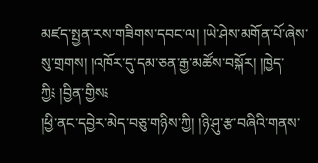མཛད་སྤྱན་རས་གཟིགས་དབང་ལ། །ཡེ་ཤེས་མགོན་པོ་ཞེས་སུ་གྲགས། །འཁོར་དུ་དམ་ཅན་རྒྱ་མཚོས་བསྐོར། །ཁྱེད་ཀྱི༴ །བྱིན་གྱིས༴
།ཕྱི་ནང་དབྱེར་མེད་བཅུ་གཉིས་ཀྱི། །ཉི་ཤུ་རྩ་བཞིའི་གནས་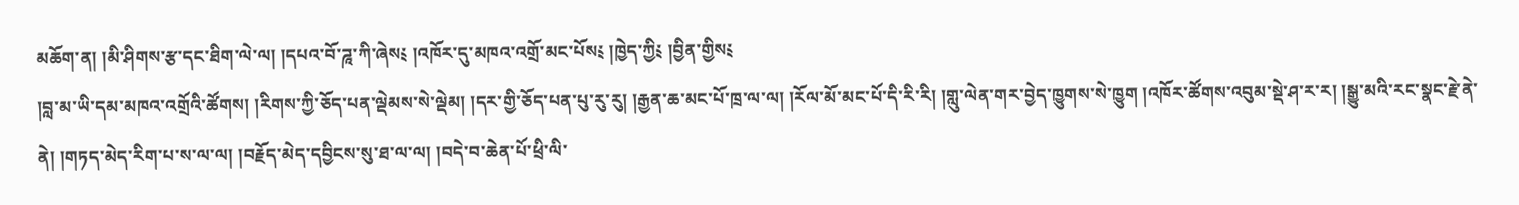མཆོག་ན། །མི་ཤིགས་རྩ་དང་ཐིག་ལེ་ལ། །དཔའ་བོ་ཌཱ་ཀི་ཞེས༴ །འཁོར་དུ་མཁའ་འགྲོ་མང་པོས༴ །ཁྱེད་ཀྱི༴ །བྱིན་གྱིས༴
།བླ་མ་ཡི་དམ་མཁའ་འགྲོའི་ཚོགས། །རིགས་ཀྱི་ཅོད་པན་ལྡེམས་སེ་ལྡེམ། །དར་གྱི་ཅོད་པན་པུ་རུ་རུ། །རྒྱན་ཆ་མང་པོ་ཁྲ་ལ་ལ། །རོལ་མོ་མང་པོ་དི་རི་རི། །གླུ་ལེན་གར་བྱེད་ཁྱུགས་སེ་ཁྱུག །འཁོར་ཚོགས་འབུམ་སྡེ་ཤ་ར་ར། །སྒྱུ་མའི་རང་སྣང་རྗེ་ནེ་ནེ། །གཏད་མེད་རིག་པ་ས་ལ་ལ། །བརྗོད་མེད་དབྱིངས་སུ་ཐ་ལ་ལ། །བདེ་བ་ཆེན་པོ་ཕྲི་ལི་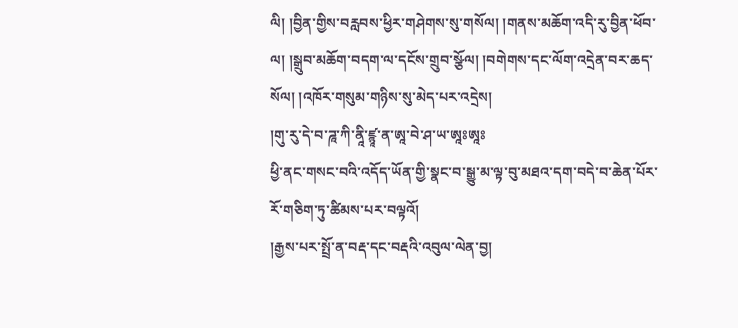ལི། །བྱིན་གྱིས་བརླབས་ཕྱིར་གཤེགས་སུ་གསོལ། །གནས་མཆོག་འདི་རུ་བྱིན་ཕོབ་ལ། །སྒྲུབ་མཆོག་བདག་ལ་དངོས་གྲུབ་སྩོལ། །བགེགས་དང་ལོག་འདྲེན་བར་ཆད་སོལ། །འཁོར་གསུམ་གཉིས་སུ་མེད་པར་འདྲེས།
།གུ་རུ་དེ་བ་ཌཱ་ཀི་ནཱི་ཛྙཱ་ན་ཨཱ་བེ་ཤ་ཡ་ཨཱཿཨཱཿ
ཕྱི་ནང་གསང་བའི་འདོད་ཡོན་གྱི་སྣང་བ་སྒྱུ་མ་ལྟ་བུ་མཐའ་དག་བདེ་བ་ཆེན་པོར་རོ་གཅིག་ཏུ་ཚིམས་པར་བལྟའོ།
།རྒྱས་པར་སྤྲོ་ན་བརྡ་དང་བརྡའི་འབུལ་ལེན་བྱ།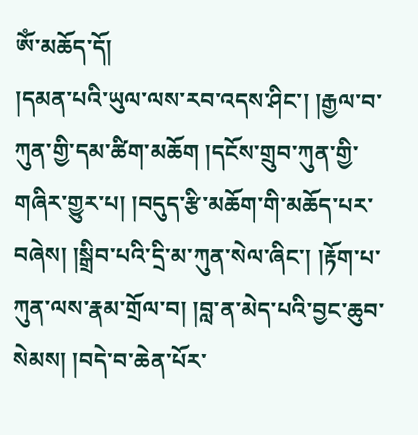ཨོཾ་མཆོད་དོ།
།དམན་པའི་ཡུལ་ལས་རབ་འདས་ཤིང་། །རྒྱལ་བ་ཀུན་གྱི་དམ་ཚིག་མཆོག །དངོས་གྲུབ་ཀུན་གྱི་གཞིར་གྱུར་པ། །བདུད་རྩི་མཆོག་གི་མཆོད་པར་བཞེས། །སྒྲིབ་པའི་དྲི་མ་ཀུན་སེལ་ཞིང་། །རྟོག་པ་ཀུན་ལས་རྣམ་གྲོལ་བ། །བླ་ན་མེད་པའི་བྱང་ཆུབ་སེམས། །བདེ་བ་ཆེན་པོར་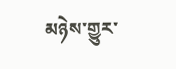མཉེས་གྱུར་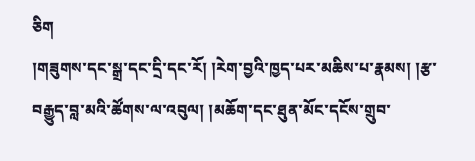ཅིག
།གཟུགས་དང་སྒྲ་དང་དྲི་དང་རོ། །རེག་བྱའི་ཁྱད་པར་མཆིས་པ་རྣམས། །རྩ་བརྒྱུད་བླ་མའི་ཚོགས་ལ་འབུལ། །མཆོག་དང་ཐུན་མོང་དངོས་གྲུབ་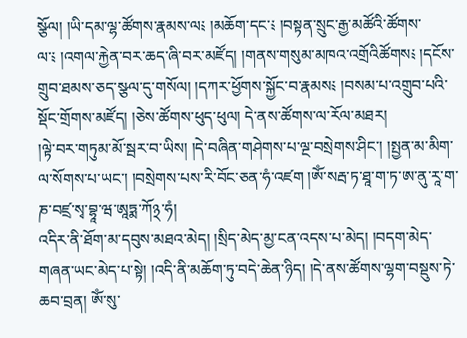སྩོལ། །ཡི་དམ་ལྷ་ཚོགས་རྣམས་ལ༴ །མཆོག་དང་༴ །བསྟན་སྲུང་རྒྱ་མཚོའི་ཚོགས་ལ་༴ །འགལ་རྐྱེན་བར་ཆད་ཞི་བར་མཛོད། །གནས་གསུམ་མཁའ་འགྲོའིཚོགས༴ །དངོས་གྲུབ་ཐམས་ཅད་སྩལ་དུ་གསོལ། །དཀར་ཕྱོགས་སྐྱོང་བ་རྣམས༴ །བསམ་པ་འགྲུབ་པའི་སྡོང་གྲོགས་མཛོད། །ཅེས་ཚོགས་ཕུད་ཕུལ། དེ་ནས་ཚོགས་ལ་རོལ་མཐར།
།ལྟེ་བར་གཏུམ་མོ་སྦར་བ་ཡིས། །དེ་བཞིན་གཤེགས་པ་ལྔ་བསྲེགས་ཤིང་། །སྤྱན་མ་མིག་ལ་སོགས་པ་ཡང་། །བསྲེགས་པས་རི་བོང་ཅན་ཧཾ་འཛག །ཨོཾ་སརྦ་ཏ་ཐཱ་ག་ཏ་ཨ་ནུ་རཱ་ག་ཎ་བཛྲ་སྭ་བྷཱ་ཝ་ཨཱཏྨ་ཀོ྅་ཧཾ།
འདིར་ནི་ཐོག་མ་དབུས་མཐའ་མེད། །སྲིད་མེད་མྱ་ངན་འདས་པ་མེད། །བདག་མེད་གཞན་ཡང་མེད་པ་སྟེ། །འདི་ནི་མཆོག་ཏུ་བདེ་ཆེན་ཉིད། །དེ་ནས་ཚོགས་ལྷག་བསྡུས་ཏེ་ཆབ་བྲན། ཨོཾ་སུ་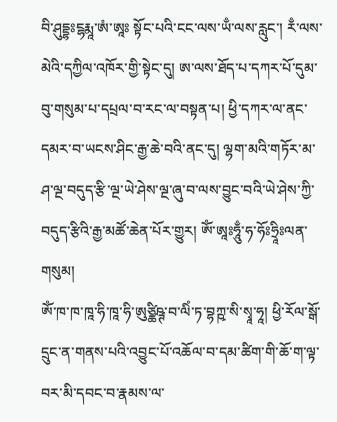བི་ཤུདྡྷཿངྷརྨཱ་ཨཾ་ཨཱཿ སྟོང་པའི་ངང་ལས་ཡྃ་ལས་རླུང་། རྃ་ལས་མེའི་དཀྱིལ་འཁོར་གྱི་སྟེང་དུ། ཨ་ལས་ཐོད་པ་དཀར་པོ་དུམ་བུ་གསུམ་པ་དཔྲལ་བ་རང་ལ་བསྟན་པ། ཕྱི་དཀར་ལ་ནང་དམར་བ་ཡངས་ཤིང་རྒྱ་ཆེ་བའི་ནང་དུ། ལྷག་མའི་གཏོར་མ་ཤ་ལྔ་བདུད་རྩི་ལྔ་ཡེ་ཤེས་ལྔ་ཞུ་བ་ལས་བྱུང་བའི་ཡེ་ཤེས་ཀྱི་བདུད་རྩིའི་རྒྱ་མཚོ་ཆེན་པོར་གྱུར། ཨོཾ་ཨཱཿཧཱུྃ་ཧ་ཧོཿཧྲཱིཿལན་གསུམ།
ཨོཾ་ཁ་ཁ་ཁཱ་ཧི་ཁཱ་ཧི་ཨུཙྪིཥྚ་བ་ལིཾ་ཏ་བྷཀྵ་སི་སྭཱ་ཧཱ། ཕྱི་རོལ་སྒོ་དྲུང་ན་གནས་པའི་འབྱུང་པོ་འཆོལ་བ་དམ་ཚིག་གི་ཆོ་ག་ལྟ་བར་མི་དབང་བ་རྣམས་ལ་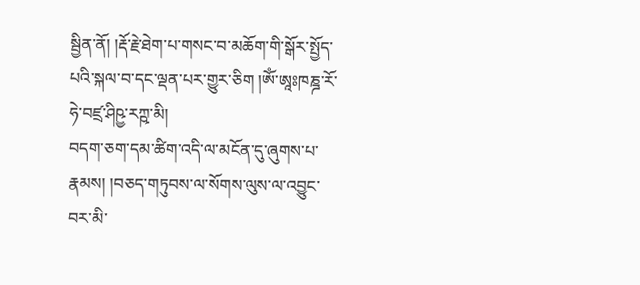སྦྱིན་ནོ། །རྡོ་རྗེ་ཐེག་པ་གསང་བ་མཆོག་གི་སྒོར་སྤྱོད་པའི་སྐལ་བ་དང་ལྡན་པར་གྱུར་ཅིག །ཨོཾ་ཨཱཿཁཎྜ་རོ་ཧེ་བཛྲ་ཤིཥྱ་རཀྵ་མི།
བདག་ཅག་དམ་ཚིག་འདི་ལ་མངོན་དུ་ཞུགས་པ་རྣམས། །བཅད་གཏུབས་ལ་སོགས་ལུས་ལ་འབྱུང་བར་མི་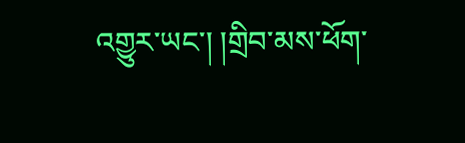འགྱུར་ཡང་། །གྲིབ་མས་ཕོག་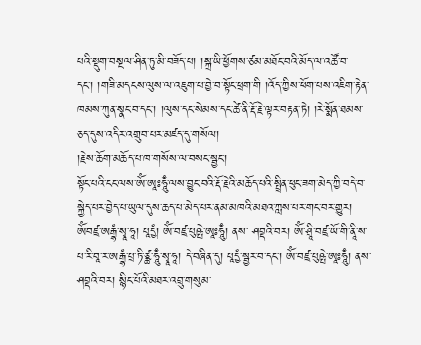པའི་སྡུག་བསྔལ་ཤིན་ཏུ་མི་བཟོད་པ། །སྐྲ་ཡི་ཕྱོགས་ཙམ་མཐོང་བའི་མོད་ལ་འཚོ་བ་དང་། །གཟི་མདངས་ལུས་ལ་འཇུག་པ་བྱེ་བ་སྟོང་ཕྲག་གི །འོད་ཀྱིས་ཕོག་པས་འཇིག་རྟེན་ཁམས་ཀུན་སྣང་བ་དང་། །ལུས་དང་སེམས་དང་ཚེ་ནི་རྡོ་རྗེ་ལྟར་བརྟན་ཏེ། །རེ་སྨོན་ཐམས་ཅད་དུས་འདིར་འགྲུབ་པར་མཛད་དུ་གསོལ།
།རྗེས་ཆོག་མཆོད་པ་ཁ་གསོས་ལ་བསང་སྦྱང་།
སྟོང་པའི་ངང་ལས་ཨོཾ་ཨཱཿཧཱུྃ་ལས་བྱུང་བའི་རྡོ་རྗེའི་མཆོད་པའི་སྤྲིན་ཕུང་ཟག་མེད་ཀྱི་བདེ་བ་སྐྱེད་པར་བྱེད་པ་ཡུལ་དུས་ཆད་པ་མེད་པར་ནམ་མཁའི་མཐའ་ཀླས་པར་གང་བར་གྱུར།
ཨོཾབཛྲ་ཨརྒྷཾ་སྭཱ་ཧཱ། པཱདྱཾ། ཨོཾ་བཛྲ་པུཥྤེ་ཨཱཿཧཱུྃ། ནས་ ཤབྡའི་བར། ཨོཾ་ཤྲཱི་བཛྲ་ཡོ་གི་ནཱི་ས་པ་རི་བཱ་ར་ཨརྒྷཾ་པྲ་ཏི་ཙྪ་ཧཱུྃ་སྭཱ་ཧཱ། དེ་བཞིན་དུ། པཱདྱཾ་སྦྱར་བ་དང་། ཨོཾ་བཛྲ་པུཥྤེ་ཨཱཿཧཱུྃ། ནས་ ཤབྡའི་བར། སྙིང་པོའི་མཐར་འབྲུ་གསུམ་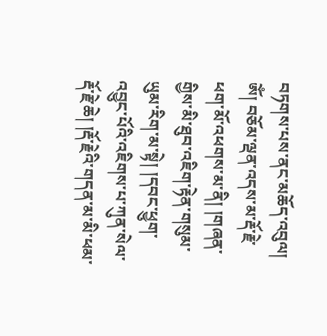བཏགས་པས་ནང་མཆོད་འབུལ།
ཨོཾ། བཅོམ་ལྡན་འདས་མ་རྡོ་རྗེ་ཕག་མོ་འཕགས་མ་ནི། །གཞན་གྱིས་མི་ཐུབ་འཇིག་རྟེན་གསུམ་ཡུམ་རིག་མ་སྟེ། །དབང་ཕྱུག་འབྱུང་པོའི་འཇིགས་པ་ཀུན་སེལ་རྡོ་རྗེ་ཆེ། །རྡོ་རྗེའི་གདན་མ་མི་ཕམ་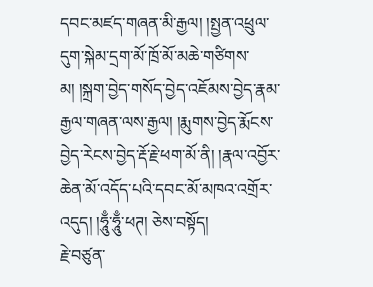དབང་མཛད་གཞན་མི་རྒྱལ། །སྤྱན་འཕྲུལ་དུག་སྐེམ་དྲག་མོ་ཁྲོ་མོ་མཆེ་གཙིགས་མ། །སྐྲག་བྱེད་གསོད་བྱེད་འཇོམས་བྱེད་རྣམ་རྒྱལ་གཞན་ལས་རྒྱལ། །རྨུགས་བྱེད་རྨོངས་བྱེད་རེངས་བྱེད་རྡོ་རྗེ་ཕག་མོ་ནི། །རྣལ་འབྱོར་ཆེན་མོ་འདོད་པའི་དབང་མོ་མཁའ་འགྲོར་འདུད། །ཧཱུྃ་ཧཱུྃ་ཕཊ། ཅེས་བསྟོད།
རྗེ་བཙུན་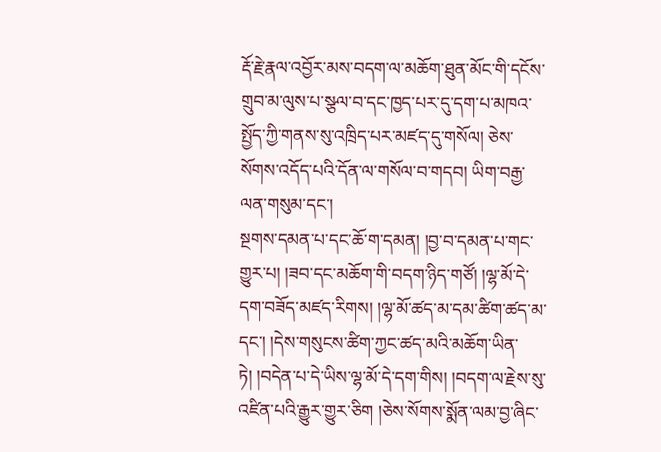རྡོ་རྗེ་རྣལ་འབྱོར་མས་བདག་ལ་མཆོག་ཐུན་མོང་གི་དངོས་གྲུབ་མ་ལུས་པ་སྩལ་བ་དང་ཁྱད་པར་དུ་དག་པ་མཁའ་སྤྱོད་ཀྱི་གནས་སུ་འཁྲིད་པར་མཛད་དུ་གསོལ། ཅེས་སོགས་འདོད་པའི་དོན་ལ་གསོལ་བ་གདབ། ཡིག་བརྒྱ་ལན་གསུམ་དང་།
སྔགས་དམན་པ་དང་ཆོ་ག་དམན། །བྱ་བ་དམན་པ་གང་གྱུར་པ། །ཟབ་དང་མཆོག་གི་བདག་ཉིད་གཙོ། །ལྷ་མོ་དེ་དག་བཟོད་མཛད་རིགས། །ལྷ་མོ་ཚད་མ་དམ་ཚིག་ཚད་མ་དང་། །དེས་གསུངས་ཚིག་ཀྱང་ཚད་མའི་མཆོག་ཡིན་ཏེ། །བདེན་པ་དེ་ཡིས་ལྷ་མོ་དེ་དག་གིས། །བདག་ལ་རྗེས་སུ་འཛིན་པའི་རྒྱུར་གྱུར་ཅིག །ཅེས་སོགས་སྨོན་ལམ་བྱ་ཞིང་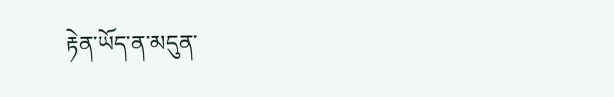རྟེན་ཡོད་ན་མདུན་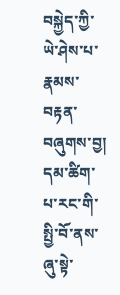བསྐྱེད་ཀྱི་ཡེ་ཤེས་པ་རྣམས་བརྟན་བཞུགས་བྱ། དམ་ཚིག་པ་རང་གི་སྤྱི་བོ་ནས་ཞུ་སྟེ་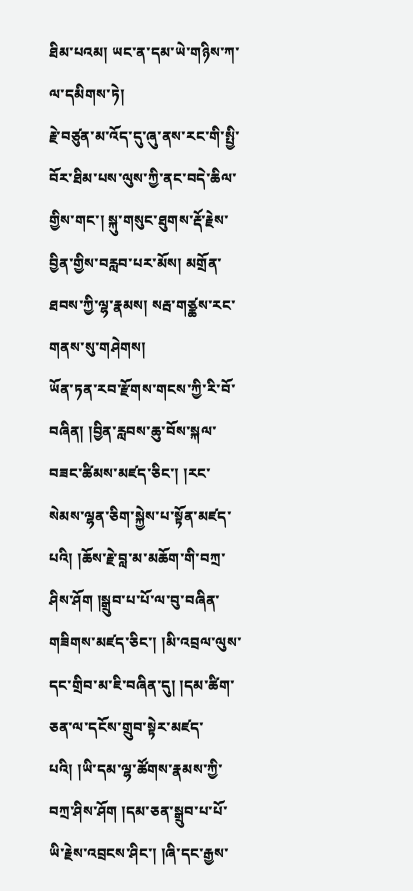ཐིམ་པའམ། ཡང་ན་དམ་ཡེ་གཉིས་ཀ་ལ་དམིགས་ཏེ།
རྗེ་བཙུན་མ་འོད་དུ་ཞུ་ནས་རང་གི་སྤྱི་བོར་ཐིམ་པས་ལུས་ཀྱི་ནང་བདེ་ཆིལ་གྱིས་གང་། སྐུ་གསུང་ཐུགས་རྡོ་རྗེས་བྱིན་གྱིས་བརླབ་པར་མོས། མགྲོན་ཐབས་ཀྱི་ལྷ་རྣམས། སརྦ་གཙྪས་རང་གནས་སུ་གཤེགས།
ཡོན་ཏན་རབ་རྫོགས་གངས་ཀྱི་རི་བོ་བཞིན། །བྱིན་རླབས་ཆུ་བོས་སྐལ་བཟང་ཚིམས་མཛད་ཅིང་། །རང་སེམས་ལྷན་ཅིག་སྐྱེས་པ་སྟོན་མཛད་པའི། །ཆོས་རྗེ་བླ་མ་མཆོག་གི་བཀྲ་ཤིས་ཤོག །སྒྲུབ་པ་པོ་ལ་བུ་བཞིན་གཟིགས་མཛད་ཅིང་། །མི་འབྲལ་ལུས་དང་གྲིབ་མ་ཇི་བཞིན་དུ། །དམ་ཚིག་ཅན་ལ་དངོས་གྲུབ་སྟེར་མཛད་པའི། །ཡི་དམ་ལྷ་ཚོགས་རྣམས་ཀྱི་བཀྲ་ཤིས་ཤོག །དམ་ཅན་སྒྲུབ་པ་པོ་ཡི་རྗེས་འབྲངས་ཤིང་། །ཞི་དང་རྒྱས་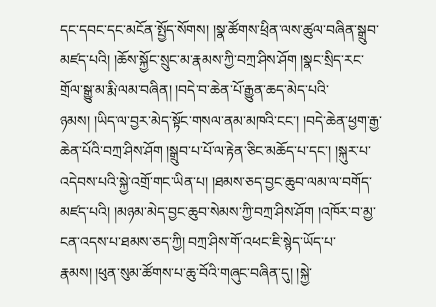དང་དབང་དང་མངོན་སྤྱོད་སོགས། །སྣ་ཚོགས་ཕྲིན་ལས་ཚུལ་བཞིན་སྒྲུབ་མཛད་པའི། །ཆོས་སྐྱོང་སྲུང་མ་རྣམས་ཀྱི་བཀྲ་ཤིས་ཤོག །སྣང་སྲིད་རང་གྲོལ་སྒྱུ་མ་རྨི་ལམ་བཞིན། །བདེ་བ་ཆེན་པོ་རྒྱུན་ཆད་མེད་པའི་ཉམས། །ཡིད་ལ་བྱར་མེད་སྟོང་གསལ་ནམ་མཁའི་ངང་། །བདེ་ཆེན་ཕྱག་རྒྱ་ཆེན་པོའི་བཀྲ་ཤིས་ཤོག །སྒྲུབ་པ་པོ་ལ་རྟེན་ཅིང་མཆོད་པ་དང་། །སྐུར་པ་འདེབས་པའི་སྐྱེ་འགྲོ་གང་ཡིན་པ། །ཐམས་ཅད་བྱང་ཆུབ་ལམ་ལ་བགོད་མཛད་པའི། །མཉམ་མེད་བྱང་ཆུབ་སེམས་ཀྱི་བཀྲ་ཤིས་ཤོག །འཁོར་བ་མྱ་ངན་འདས་པ་ཐམས་ཅད་ཀྱི། བཀྲ་ཤིས་གོ་འཕང་ཇི་སྙེད་ཡོད་པ་རྣམས། །ཕུན་སུམ་ཚོགས་པ་ཆུ་བོའི་གཞུང་བཞིན་དུ། །སྐྱེ་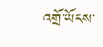འགྲོ་ཡོངས་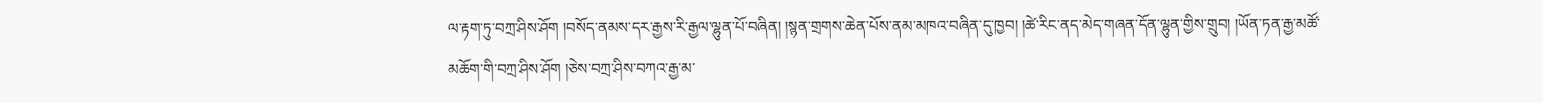ལ་རྟག་ཏུ་བཀྲ་ཤིས་ཤོག །བསོད་ནམས་དར་རྒྱས་རི་རྒྱལ་ལྷུན་པོ་བཞིན། །སྙན་གྲགས་ཆེན་པོས་ནམ་མཁའ་བཞིན་དུ་ཁྱབ། །ཚེ་རིང་ནད་མེད་གཞན་དོན་ལྷུན་གྱིས་གྲུབ། །ཡོན་ཏན་རྒྱ་མཚོ་མཆོག་གི་བཀྲ་ཤིས་ཤོག །ཅེས་བཀྲ་ཤིས་བཀའ་རྒྱ་མ་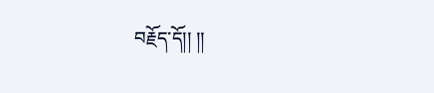བརྗོད་དོ།། །།